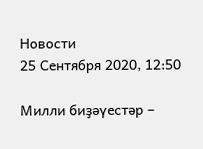Новости
25 Сентября 2020, 12:50

Милли биҙәүестәр –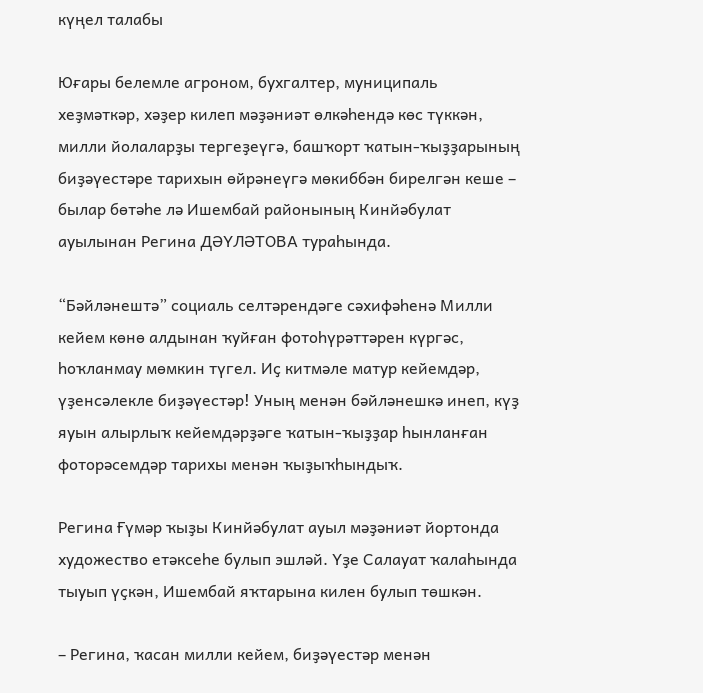күңел талабы

Юғары белемле агроном, бухгалтер, муниципаль хеҙмәткәр, хәҙер килеп мәҙәниәт өлкәһендә көс түккән, милли йолаларҙы тергеҙеүгә, башҡорт ҡатын-ҡыҙҙарының биҙәүестәре тарихын өйрәнеүгә мөкиббән бирелгән кеше – былар бөтәһе лә Ишембай районының Кинйәбулат ауылынан Регина ДӘҮЛӘТОВА тураһында.

“Бәйләнештә” социаль селтәрендәге сәхифәһенә Милли кейем көнө алдынан ҡуйған фотоһүрәттәрен күргәс, һоҡланмау мөмкин түгел. Иҫ китмәле матур кейемдәр, үҙенсәлекле биҙәүестәр! Уның менән бәйләнешкә инеп, күҙ яуын алырлыҡ кейемдәрҙәге ҡатын-ҡыҙҙар һынланған фоторәсемдәр тарихы менән ҡыҙыҡһындыҡ.

Регина Ғүмәр ҡыҙы Кинйәбулат ауыл мәҙәниәт йортонда художество етәксеһе булып эшләй. Үҙе Салауат ҡалаһында тыуып үҫкән, Ишембай яҡтарына килен булып төшкән.

– Регина, ҡасан милли кейем, биҙәүестәр менән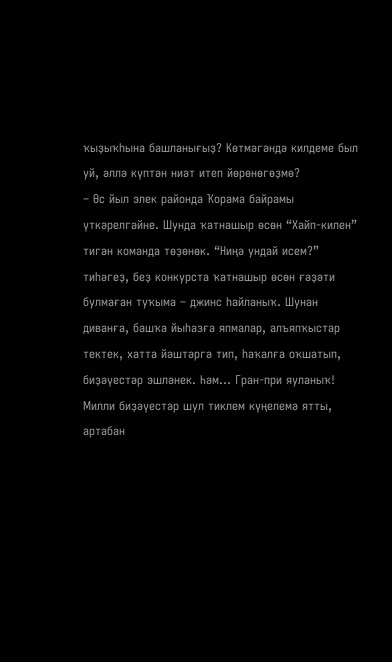ҡыҙыҡһына башланығыҙ? Көтмәгәндә килдеме был уй, әллә күптән ниәт итеп йөрөнөгөҙмө?
– Өс йыл элек районда Ҡорама байрамы үткәрелгәйне. Шунда ҡатнашыр өсөн “Хайп-килен” тигән команда төҙөнөк. “Ниңә ундай исем?” тиһәгеҙ, беҙ конкурста ҡатнашыр өсөн ғәҙәти булмаған туҡыма – джинс һайланыҡ. Шунан диванға, башҡа йыһазға япмалар, алъяпҡыстар тектек, хатта йәштәргә тип, һаҡалға оҡшатып, биҙәүестәр эшләнек. Һәм... Гран-при яуланыҡ!
Милли биҙәүестәр шул тиклем күңелемә ятты, артабан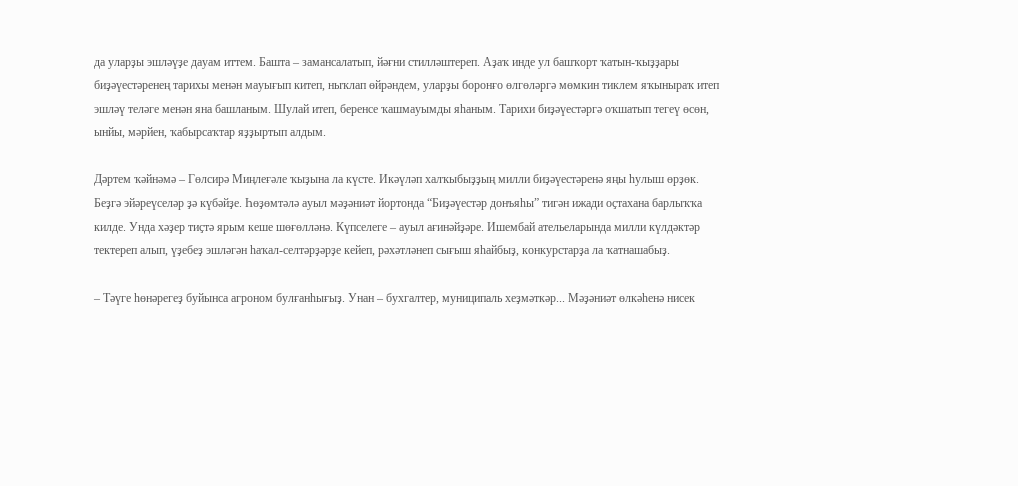да уларҙы эшләүҙе дауам иттем. Башта – замансалатып, йәғни стилләштереп. Аҙаҡ инде ул башҡорт ҡатын-ҡыҙҙары биҙәүестәренең тарихы менән мауығып китеп, ныҡлап өйрәндем, уларҙы боронғо өлгөләргә мөмкин тиклем яҡыныраҡ итеп эшләү теләге менән яна башланым. Шулай итеп, беренсе ҡашмауымды яһаным. Тарихи биҙәүестәргә оҡшатып тегеү өсөн, ынйы, мәрйен, ҡабырсаҡтар яҙҙыртып алдым.

Дәртем ҡәйнәмә – Гөлсирә Миңлеғәле ҡыҙына ла күсте. Икәүләп халҡыбыҙҙың милли биҙәүестәренә яңы һулыш өрҙөк. Беҙгә эйәреүселәр ҙә күбәйҙе. Һөҙөмтәлә ауыл мәҙәниәт йортонда “Биҙәүестәр донъяһы” тигән ижади оҫтахана барлыҡҡа килде. Унда хәҙер тиҫтә ярым кеше шөғөлләнә. Күпселеге – ауыл ағинәйҙәре. Ишембай ательеларында милли күлдәктәр тектереп алып, үҙебеҙ эшләгән һаҡал-селтәрҙәрҙе кейеп, рәхәтләнеп сығыш яһайбыҙ, конкурстарҙа ла ҡатнашабыҙ.

– Тәүге һөнәрегеҙ буйынса агроном булғанһығыҙ. Унан – бухгалтер, муниципаль хеҙмәткәр... Мәҙәниәт өлкәһенә нисек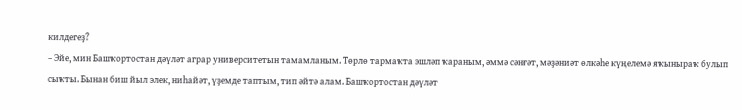килдегеҙ?
– Эйе, мин Башҡортостан дәүләт аграр университетын тамамланым. Төрлө тармаҡта эшләп ҡараным, әммә сәнғәт, мәҙәниәт өлкәһе күңелемә яҡыныраҡ булып сыҡты. Бынан биш йыл элек, ниһайәт, үҙемде таптым, тип әйтә алам. Башҡортостан дәүләт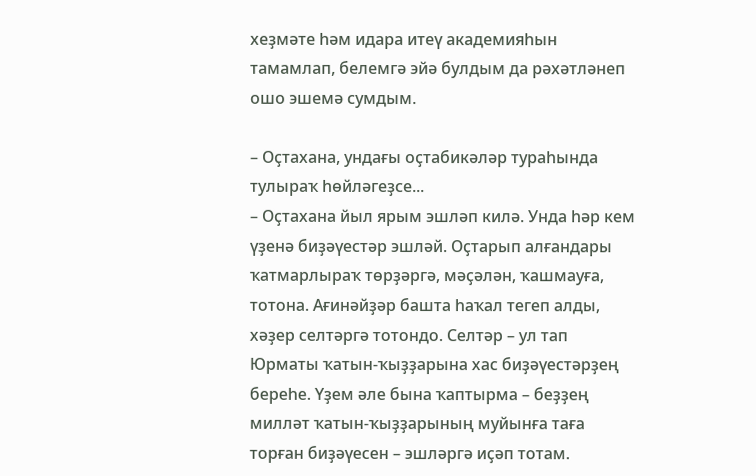хеҙмәте һәм идара итеү академияһын тамамлап, белемгә эйә булдым да рәхәтләнеп ошо эшемә сумдым.

– Оҫтахана, ундағы оҫтабикәләр тураһында тулыраҡ һөйләгеҙсе...
– Оҫтахана йыл ярым эшләп килә. Унда һәр кем үҙенә биҙәүестәр эшләй. Оҫтарып алғандары ҡатмарлыраҡ төрҙәргә, мәҫәлән, ҡашмауға, тотона. Ағинәйҙәр башта һаҡал тегеп алды, хәҙер селтәргә тотондо. Селтәр – ул тап Юрматы ҡатын-ҡыҙҙарына хас биҙәүестәрҙең береһе. Үҙем әле бына ҡаптырма – беҙҙең милләт ҡатын-ҡыҙҙарының муйынға таға торған биҙәүесен – эшләргә иҫәп тотам.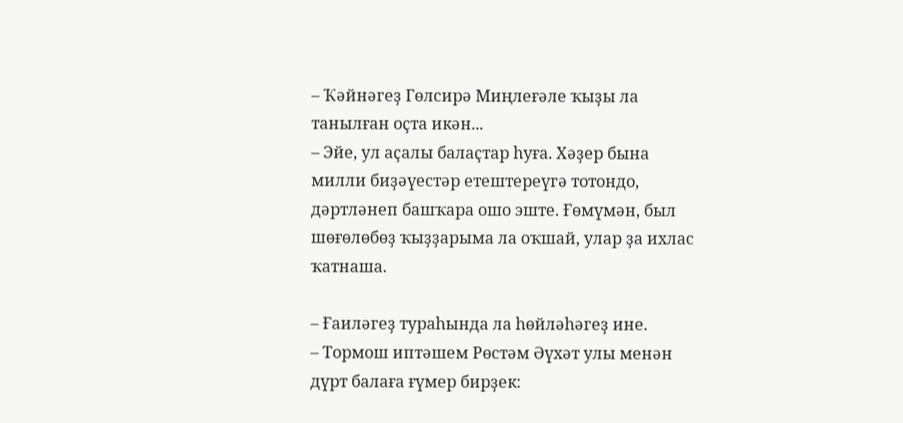– Ҡәйнәгеҙ Гөлсирә Миңлеғәле ҡыҙы ла танылған оҫта икән...
– Эйе, ул аҫалы балаҫтар һуға. Хәҙер бына милли биҙәүестәр етештереүгә тотондо, дәртләнеп башҡара ошо эште. Ғөмүмән, был шөғөлөбөҙ ҡыҙҙарыма ла оҡшай, улар ҙа ихлас ҡатнаша.

– Ғаиләгеҙ тураһында ла һөйләһәгеҙ ине.
– Тормош иптәшем Рөстәм Әүхәт улы менән дүрт балаға ғүмер бирҙек: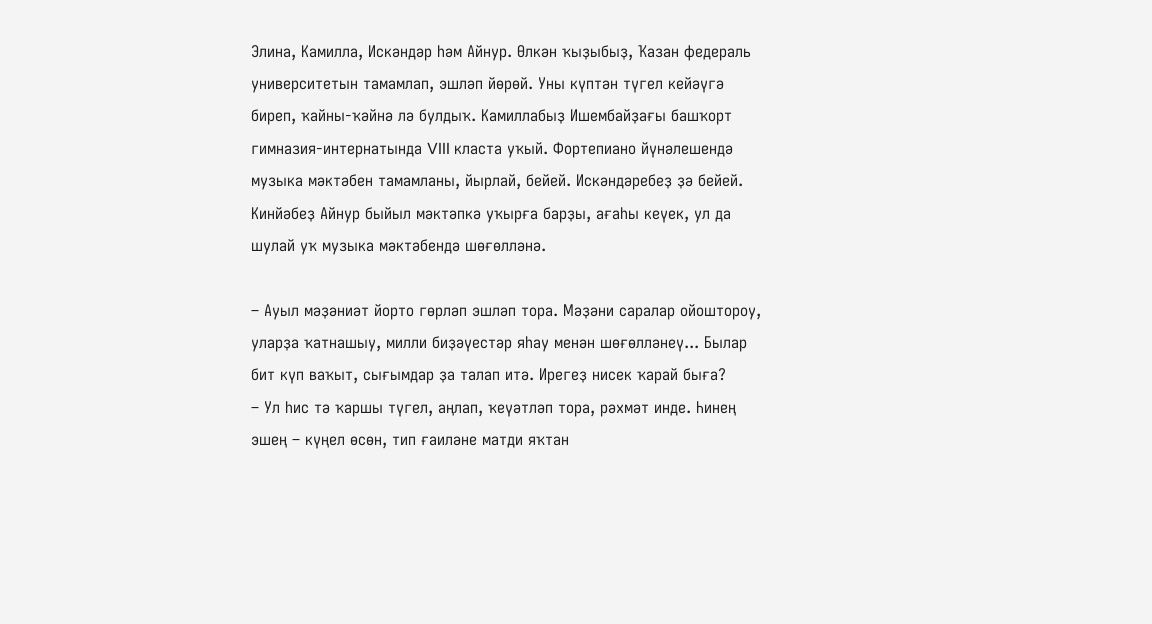Элина, Камилла, Искәндәр һәм Айнур. Өлкән ҡыҙыбыҙ, Ҡазан федераль университетын тамамлап, эшләп йөрөй. Уны күптән түгел кейәүгә биреп, ҡайны-ҡәйнә лә булдыҡ. Камиллабыҙ Ишембайҙағы башҡорт гимназия-интернатында VIII класта уҡый. Фортепиано йүнәлешендә музыка мәктәбен тамамланы, йырлай, бейей. Искәндәребеҙ ҙә бейей. Кинйәбеҙ Айнур быйыл мәктәпкә уҡырға барҙы, ағаһы кеүек, ул да шулай уҡ музыка мәктәбендә шөғөлләнә.

– Ауыл мәҙәниәт йорто гөрләп эшләп тора. Мәҙәни саралар ойоштороу, уларҙа ҡатнашыу, милли биҙәүестәр яһау менән шөғөлләнеү... Былар бит күп ваҡыт, сығымдар ҙа талап итә. Ирегеҙ нисек ҡарай быға?
– Ул һис тә ҡаршы түгел, аңлап, ҡеүәтләп тора, рәхмәт инде. Һинең эшең – күңел өсөн, тип ғаиләне матди яҡтан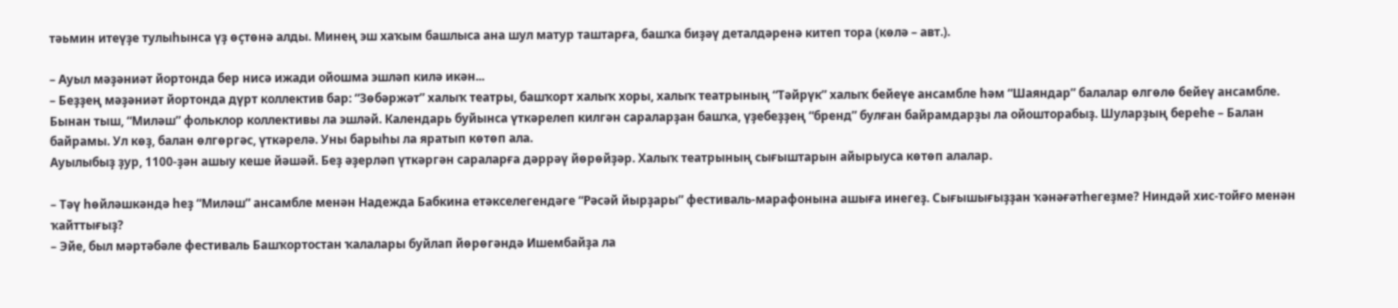тәьмин итеүҙе тулыһынса үҙ өҫтөнә алды. Минең эш хаҡым башлыса ана шул матур таштарға, башҡа биҙәү деталдәренә китеп тора (көлә – авт.).

– Ауыл мәҙәниәт йортонда бер нисә ижади ойошма эшләп килә икән...
– Беҙҙең мәҙәниәт йортонда дүрт коллектив бар: “Зөбәржәт” халыҡ театры, башҡорт халыҡ хоры, халыҡ театрының “Тәйрүк” халыҡ бейеүе ансамбле һәм “Шаяндар” балалар өлгөлө бейеү ансамбле. Бынан тыш, “Миләш” фольклор коллективы ла эшләй. Календарь буйынса үткәрелеп килгән сараларҙан башҡа, үҙебеҙҙең “бренд” булған байрамдарҙы ла ойошторабыҙ. Шуларҙың береһе – Балан байрамы. Ул көҙ, балан өлгөргәс, үткәрелә. Уны барыһы ла яратып көтөп ала.
Ауылыбыҙ ҙур, 1100-ҙән ашыу кеше йәшәй. Беҙ әҙерләп үткәргән сараларға дәррәү йөрөйҙәр. Халыҡ театрының сығыштарын айырыуса көтөп алалар.

– Тәү һөйләшкәндә һеҙ “Миләш” ансамбле менән Надежда Бабкина етәкселегендәге “Рәсәй йырҙары” фестиваль-марафонына ашыға инегеҙ. Сығышығыҙҙан ҡәнәғәтһегеҙме? Ниндәй хис-тойғо менән ҡайттығыҙ?
– Эйе, был мәртәбәле фестиваль Башҡортостан ҡалалары буйлап йөрөгәндә Ишембайҙа ла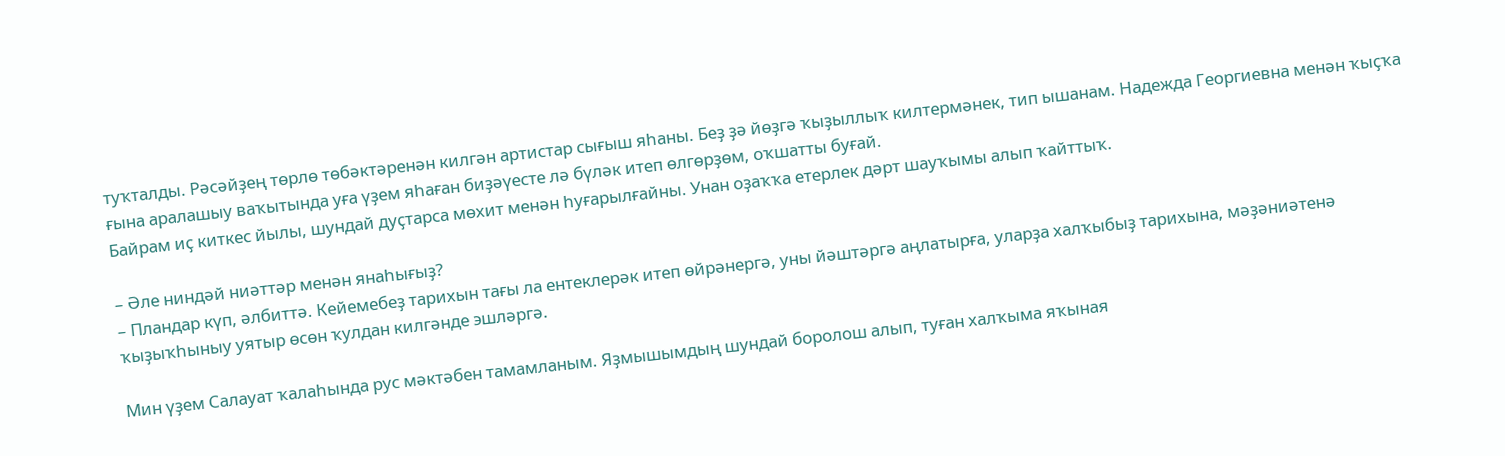туҡталды. Рәсәйҙең төрлө төбәктәренән килгән артистар сығыш яһаны. Беҙ ҙә йөҙгә ҡыҙыллыҡ килтермәнек, тип ышанам. Надежда Георгиевна менән ҡыҫҡа ғына аралашыу ваҡытында уға үҙем яһаған биҙәүесте лә бүләк итеп өлгөрҙөм, оҡшатты буғай.
Байрам иҫ киткес йылы, шундай дуҫтарса мөхит менән һуғарылғайны. Унан оҙаҡҡа етерлек дәрт шауҡымы алып ҡайттыҡ.

– Әле ниндәй ниәттәр менән янаһығыҙ?
– Пландар күп, әлбиттә. Кейемебеҙ тарихын тағы ла ентеклерәк итеп өйрәнергә, уны йәштәргә аңлатырға, уларҙа халҡыбыҙ тарихына, мәҙәниәтенә ҡыҙыҡһыныу уятыр өсөн ҡулдан килгәнде эшләргә.

Мин үҙем Салауат ҡалаһында рус мәктәбен тамамланым. Яҙмышымдың шундай боролош алып, туған халҡыма яҡыная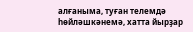алғаныма, туған телемдә һөйләшкәнемә, хатта йырҙар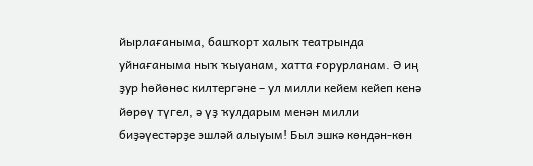йырлағаныма, башҡорт халыҡ театрында уйнағаныма ныҡ ҡыуанам, хатта ғорурланам. Ә иң ҙур һөйөнөс килтергәне – ул милли кейем кейеп кенә йөрөү түгел, ә үҙ ҡулдарым менән милли биҙәүестәрҙе эшләй алыуым! Был эшкә көндән-көн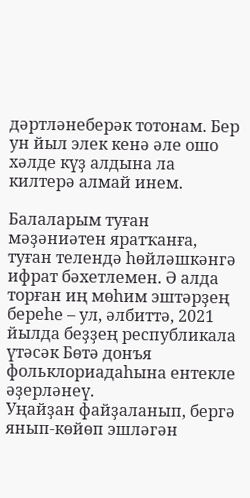дәртләнеберәк тотонам. Бер ун йыл элек кенә әле ошо хәлде күҙ алдына ла килтерә алмай инем.

Балаларым туған мәҙәниәтен яратҡанға, туған телендә һөйләшкәнгә ифрат бәхетлемен. Ә алда торған иң мөһим эштәрҙең береһе – ул, әлбиттә, 2021 йылда беҙҙең республикала үтәсәк Бөтә донъя фольклориадаһына ентекле әҙерләнеү.
Уңайҙан файҙаланып, бергә янып-көйөп эшләгән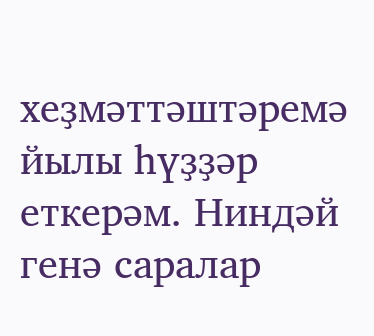хеҙмәттәштәремә йылы һүҙҙәр еткерәм. Ниндәй генә саралар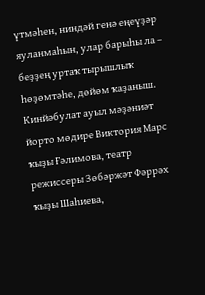үтмәһен, ниндәй генә еңеүҙәр яуланмаһын, улар барыһы ла – беҙҙең уртаҡ тырышлыҡ һөҙөмтәһе, дөйөм ҡаҙаныш. Кинйәбулат ауыл мәҙәниәт йорто мөдире Виктория Марс ҡыҙы Ғәлимова, театр режиссеры Зөбәржәт Фәррәх ҡыҙы Шаһиева,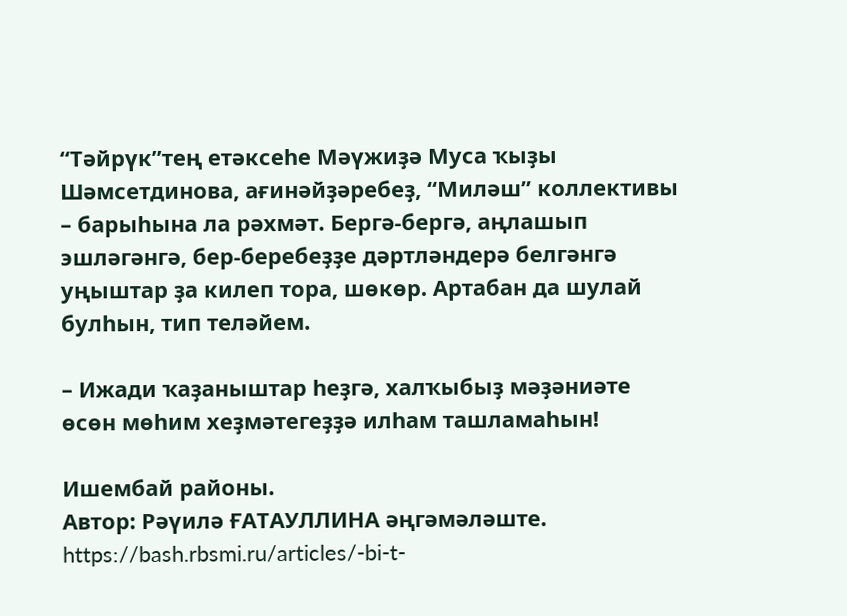“Тәйрүк”тең етәксеһе Мәүжиҙә Муса ҡыҙы Шәмсетдинова, ағинәйҙәребеҙ, “Миләш” коллективы – барыһына ла рәхмәт. Бергә-бергә, аңлашып эшләгәнгә, бер-беребеҙҙе дәртләндерә белгәнгә уңыштар ҙа килеп тора, шөкөр. Артабан да шулай булһын, тип теләйем.

– Ижади ҡаҙаныштар һеҙгә, халҡыбыҙ мәҙәниәте өсөн мөһим хеҙмәтегеҙҙә илһам ташламаһын!

Ишембай районы.
Автор: Рәүилә ҒАТАУЛЛИНА әңгәмәләште.
https://bash.rbsmi.ru/articles/-bi-t-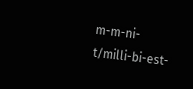m-m-ni-t/milli-bi-est-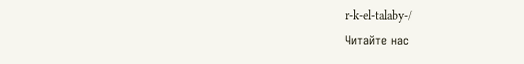r-k-el-talaby-/
Читайте нас